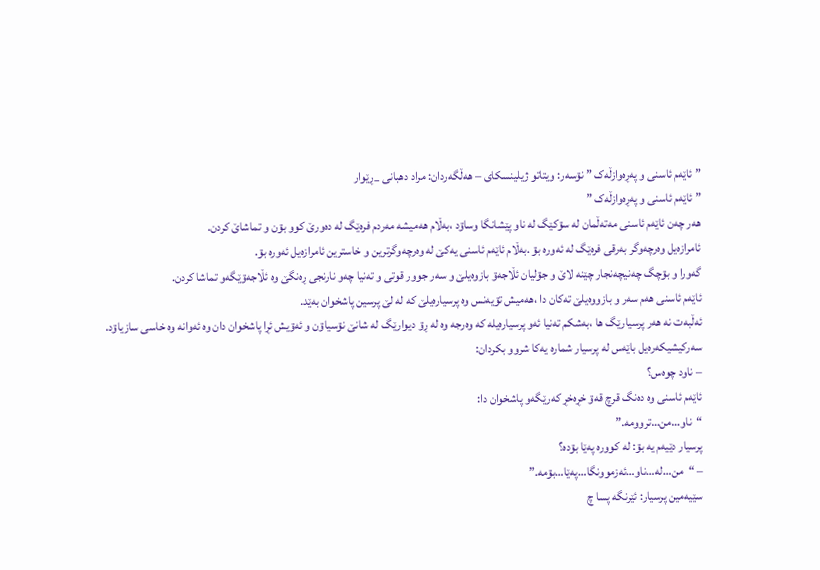” ئاێەم ئاسنی و پەڕەوازڵەک ” نۊسەر: ویتاتو ژیلینسکای – هەڵگەردان: مراد دهبانی _ڕێوار
” ئاێەم ئاسنی و پەڕەوازڵەک ”
هەر چەن ئاێەم ئاسنی مەتەڵمان لە سۊکێگ لە ناو پێشانگا وساۊد ،بەڵام هەمیشە مەردم فرەێگ لە دەورێ کوو بۊن و تماشاێ کردن.
ئامرازەیل وەرچەوگر بەرقی فرەێگ لە ئەورە بۊ .بەڵام ئاێەم ئاسنی یەکێ لە وەرچەوگرترین و خاسترین ئامرازەیل ئەورە بۊ.
گەورا و بۊچگ چەنیچەنجار چێنە لاێ و جۊلیان ئڵاجەۊ بازوەیلێ و سەر جوور قوتی و تەنیا چەو نارنجی ڕەنگێ وە ئڵاجەۊێگەو تماشا کردن.
ئاێەم ئاسنی هەم سەر و بازووەیلێ تەکان دا ،هەمیش تۊیەنس وە پرسیارەیلێ کە لە لێ پرسین پاشخوان بەێد.
ئەڵبەت نە هەر پرسیارێگ ها ،بەشکم تەنیا ئەو پرسیارەیلە کە وەرجە وە لە ڕۊ دیوارێگ لە شانێ نۊسیاۊن و ئەۊیش ئڕا پاشخوان دان وە ئەوانە وە خاسی سازیاۊد.
سەرکیشیکەرەیل باێەس لە پرسیار شمارە یەکا شروو بکردان:
– ناود چوەس؟
ئاێەم ئاسنی وە دەنگ قرچ قەۊ خڕەخڕ کەرێگەو پاشخوان دا:
“ناو…من…تروومە.”
پرسیار دێیەم یە بۊ: لە کوورە پەێا بۊدە؟
– “من…لە…ناو…ئەزموونگا…پەێا…بۊمە.”
سێیەمین پرسیار: ئێرنگە پسا چ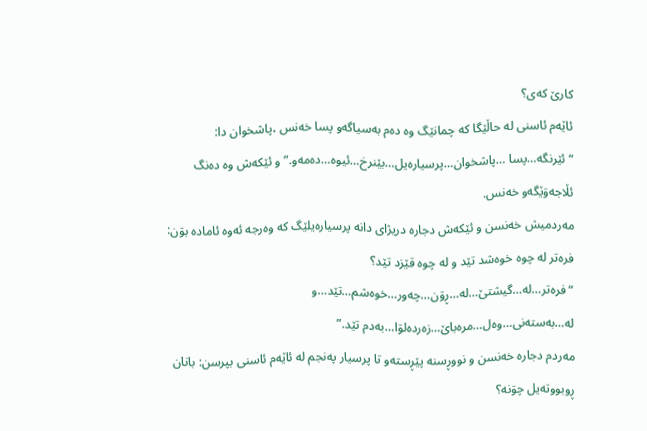کارێ کەی؟
ئاێەم ئاسنی لە حاڵێگا کە چمانێگ وە دەم بەسیاگەو پسا خەنس ،پاشخوان دا:
“ئێرنگە…پسا …پاشخوان…پرسیارەیل…بێنرخ…ئیوە…دەمەو.” و ئێکەش وە دەنگ ئڵاجەۊێگەو خەنس.
مەردمیش خەنسن و ئێکەش دجارە دریژای دانە پرسیارەیلێگ کە وەرجە ئەوە ئامادە بۊن:
فرەتر لە چوە خوەشد تێد و لە چوە قێزد تێد؟
“فرەتر…لە…گیشتێ…لە…ڕۊن…چەور…خوەشم…تێد…و لە…بەستەنی…وەل…مرەباێ…زەردەلۊا…بەدم تێد.”
مەردم دجارە خەنسن و نووڕسنە پێڕستەو تا پرسیار پەنجم لە ئاێەم ئاسنی بپرسن: بانان ڕوبووتەیل چۊنە؟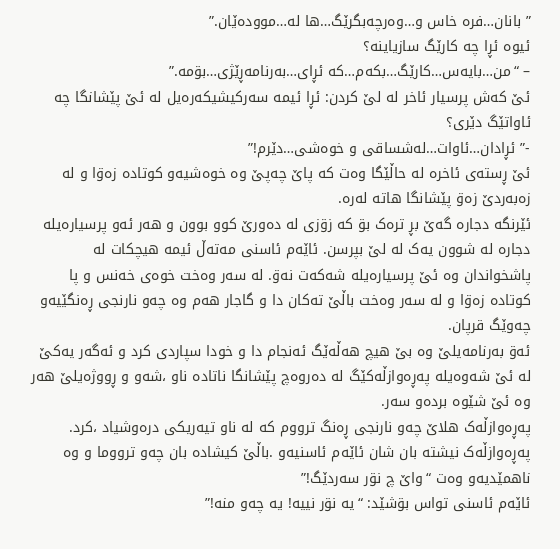” بانان…فرە خاس و…وەرچەبگرێگ…ها لە…موودەێان.”
ئیوە ئڕا چە کارێگ سازیاینە؟
– “من…بایەس…کارێگ…بکەم…کە ئڕای…بەرنامەڕێژی…بۊمە.”
ئێ کەش پرسیار ئاخر لە لێ کردن: ئڕا ئیمە سەرکیشیکەرەیل لە ئێ پێشانگا چە ئاواتێگ دێری؟
-” ئڕادان…ئاوات…لەشساقی و خوەشی…دێرم!”
ئێ ڕستەی ئاخرە لە حاڵێگا وەت کە پاێ چەپێ وە خوەشیەو کوتادە زەۊا و لە زەبەردێ زەۊ پێشانگا هاتە لەرە.
ئێرنگە دجارە گەێ بڕ ترەک بۊ کە زۊزی لە دەورێ کوو بوون و هەر ئەو پرسیارەیلە دجارە لە شوون یەک لە لێ بپرسن. ئاێەم ئاسنی مەتەڵ ئیمە هیچکات لە پاشخواندان وە ئێ پرسیارەیلە شەکەت نەۊ. لە سەر وەخت خوەی خەنس و پا کوتادە زەۊا و لە سەر وەخت باڵێ تەکان دا و گاجار هەم وە چەو نارنجی ڕەنگێیەو چەوێگ قرپان.
ئەۊ بەرنامەیلێ وە بێ هیچ هەڵەێگ ئەنجام دا و خودا سپاردی کرد و ئەگەر یەکێ لە ئێ شەوەیلە پەڕەوازڵەکێگ لە دەروەچ پێشانگا ناتادە ناو ،شەو و ڕووژەیلێ هەر وە ئێ شێوە بردەو سەر.
پەڕەوازڵەک هلاێ چەو نارنجی ڕەنگ ترووم کە لە ناو تیەریکی درەوشیاد ،کرد.
پەڕەوازڵەک نیشتە بان شان ئاێەم ئاسنیەو .باڵێ کیشادە بان چەو ترووما و وە ناهمێدیەو وەت “واێ چ نۊر سەردێگ!”
ئاێەم ئاسنی تواس بۊشێد: “یە نۊر نییە! یە چەو منە!”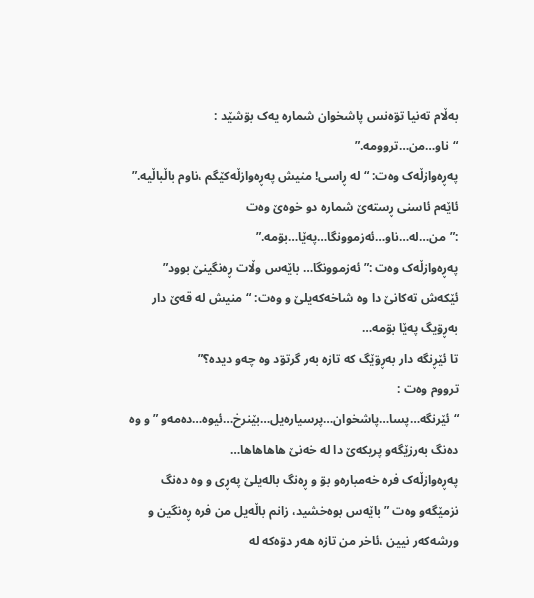بەڵام تەنیا تۊەنس پاشخوان شمارە یەک بۊشێد : “ناو…من…تروومە.”
پەڕەوازڵەک وەت: “لە ڕاسی! منیش پەڕەوازڵەکێگم ،ناوم باڵباڵیە.”
ئاێەم ئاسنی ڕستەێ شمارە دو خوەێ وەت :”من…لە…ناو…ئەزموونگا…پەێا…بۊمە.”
پەڕەوازڵەک وەت :” ئەزموونگا… باێەس وڵات ڕەنگینێ بوود”
ئێکەش تەکانێ دا وە شاخەکەیلێ و وەت: “منیش لە قەێ دار بەڕۊیگ پەێا بۊمە…
تا ئێڕنگە دار بەڕۊێگ کە تازە بەر گرتۊد وە چەو دیدە؟”
ترووم وەت : “ئێرنگە…پسا…پاشخوان…پرسیارەیل…بێنرخ…ئیوە…دەمەو ” و وە دەنگ بەرزێگەو پریکەێ دا لە خەنێ هاهاهاها…
پەڕەوازڵەک فرە خەمبارەو بۊ و ڕەنگ بالەیلێ پەڕی و وە دەنگ نزمێگەو وەت ” باێەس بوەخشید، زانم باڵەیل من فرە ڕەنگین و ورشەکەر نیین ،ئاخر من تازە هەر دۊەکە لە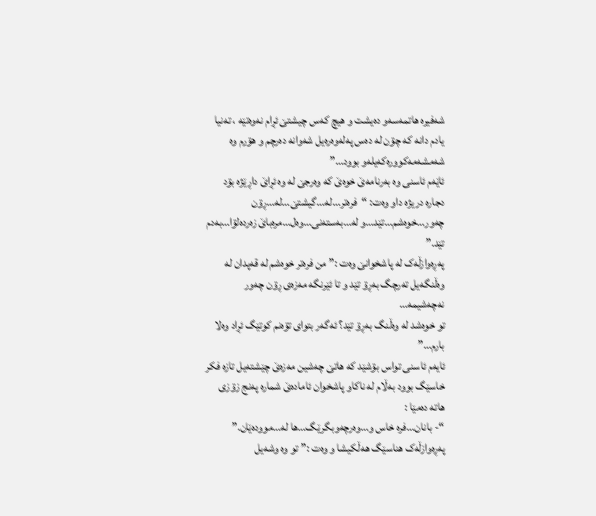شەفیرە هاتمەسەو دەیشت و هیچ کەس چیشتێ ئڕام نەوەتێە ، تەنیا یادم دانە کە چۊن لە دەس پەلەوەرەیل شەوانە دەرچم و هۊرم وە شەمشەمەکوورەکەیلەو بوود…”
ئاێەم ئاسنی وە بەرنامەێ خوەێ کە وەرجێ لە وە ئڕاێ داڕێژە بۊد دجاره دریژە داو وەت: “فرەتر…لە…گیشتێ…لە…ڕۊن چەور…خوەشم…تێد…و لە…بەستەنی…وەل…مرەباێ زەردەلۊا…بەدم تێد.”
پەڕەوازڵەک لە پاشخوانێ وەت :” من فرەتر خوەشم لە قەپدان لە وەڵنگەیل تەرچگ بەڕۊ تێد و تا ئێرنگە مەزەی ڕۊن چەور نەچەشیمە…
تو خوەشد لە وەڵنگ بەڕۊ تێد؟ ئەگەر بتوای تۊەنم کوتێگ ئڕاد وەلا بارم…”
ئایەم ئاسنی تواس بۊشێد کە هاتێ چەشین مەزەێ چێشتەیل تازە فکر خاسێگ بوود بەڵام لە ناکاو پاشخوان ئامادەێ شمارە پەنج زۊزی هاتە دەمێا :
“- بانان…فرە خاس و…وەرچەوبگرێگ…ها لە…موودەێان.”
پەڕەوازڵەک هناسێگ هەڵکیشا و وەت :” تو وە وشەیل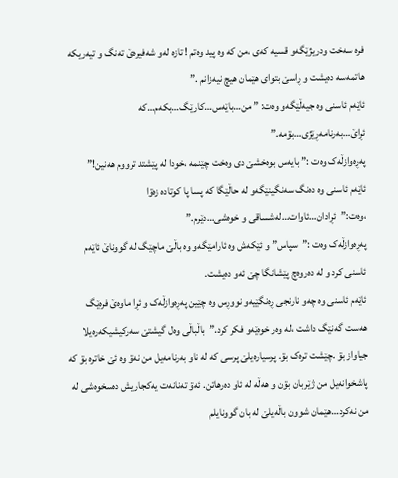فرە سەخت ودریژێگەو قسیە کەی ،من کە وە پید وەتم ! تازە لەو شەفیرەێ تەنگ و تیەریکە هاتمەسە دەیشت و ڕاسێ بتوای هێمان هیچ نیەزانم .”
ئاێەم ئاسنی وە جیەڵێگەو وەت: ” من…باێەس…کارێگ…بکەم…کە ئڕاێ…بەرنامەڕێژی…بۊمە.”
پەڕەوازڵەک وەت :” بایەس بوەخشێ دی وەخت چێنمە ،خودا لە پێشتد ترووم هەنین!”
ئاێەم ئاسنی وە دەنگ سەنگینێگەو لە حاڵێگا کە پسا پا کوتادە زەۊا ،وەت:”ئڕادان…ئاوات…لەشساقی و خوەشی…دێرم.”
پەڕەوازڵەک وەت :”سپاس” و ئێکەش وە ئارامێگەو وە باڵێ ماچێگ لە گووناێ ئاێەم ئاسنی کرد و لە دەروەچ پێشانگا چێ ئەو دەیشت.
ئاێەم ئاسنی وە چەو نارنجی ڕەنگێیەو نووڕس وە چێین پەڕەوازڵەک و ئڕا ماوەێ فرەێگ هەست گەنێگ داشت ،لە وەر خوەێەو فکر کرد.”باڵباڵی وەل گیشتێ سەرکیشیکەرەیلا جیاواز بۊ .چێشت ترەک بۊ. پرسیارەیلێ پرسی کە لە ناو بەرنامەیل من نەۊ وە ئێ خاترە بۊ کە پاشخوانەیل من ژێربان بۊن و هەڵە لە ئاو دەرهاتن. ئەۊ تەنانەت یەکجاریش دەسخوەشی لە من نەکرد…هێمان شوون باڵەیلێ لە بان گوونایلم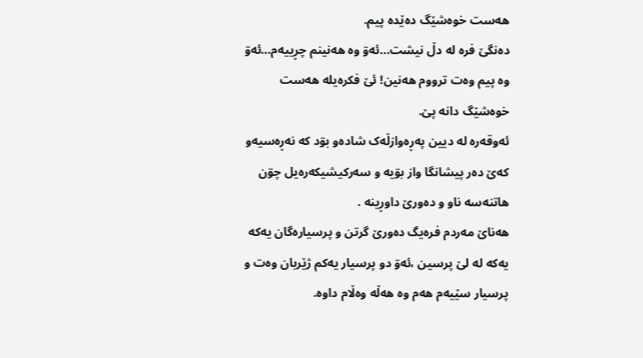هەست خوەشێگ دەێدە پیم.
دەنگێ فرە لە دڵ نیشت…ئەۊ وە هەنینم چڕییەم…ئەۊ وە پیم وەت ترووم هەنین! ئێ فکرەیلە هەست خوەشێگ دانە پێ.
ئەوقەرە لە دیین پەڕەوازڵەک شادەو بۊد کە نەڕەسیەو کەێ دەر پیشانگا واز بۊیە و سەرکیشیکەرەیل چۊن هاتنەسە ناو و دەورێ داوڕینە .
هەناێ مەردم فرەیگ دەورێ گرتن و پرسیارەگان یەکە یەکە لە لێ پرسین ،ئەۊ دو پرسیار یەکم ژێربان وەت و پرسیار سێیەم هەم وە هەڵە وەڵام داوە.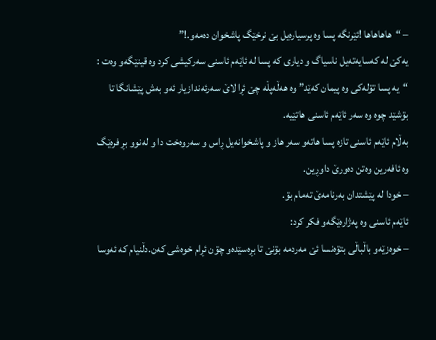– “هاهاهاها !ئێرنگە پسا وە پرسیارەیل بێ نرخێگ پاشخوان دەمەو.!”
یەکێ لە کەسایەتەیل ناسیاگ و دیاری کە پسا لە ئاێەم ئاسنی سەرکیشی کرد وە قینێگەو وەت :
“یە پسا تۊلەکی وە پیمان کەێد” وە هەڵەپڵە چێ ئڕا لاێ سەرئەندازیار ئەو بەش پێشانگا تا بۊشێد چوە وە سەر ئاێەم ئاسنی هاتێیە.
بەڵام ئاێەم ئاسنی تازە پسا هاتەو سەر هاز و پاشخوانەیل ڕاس و سەروەخت دا و لەنوو بڕ فرەێگ وە ئافەرین وەتن دەورێ داوڕین.
– خودا لە پێشتدان بەرنامەێ تەمام بۊ.
ئاێەم ئاسنی وە پەژارەێگەو فکر کرد:
– خوەزێەو باڵباڵی بتۊەنسا ئێ مەردمە بۊنێ تا بڕەسێدەو چۊن ئڕام خوەشی کەن.دڵنیام کە ئەوسا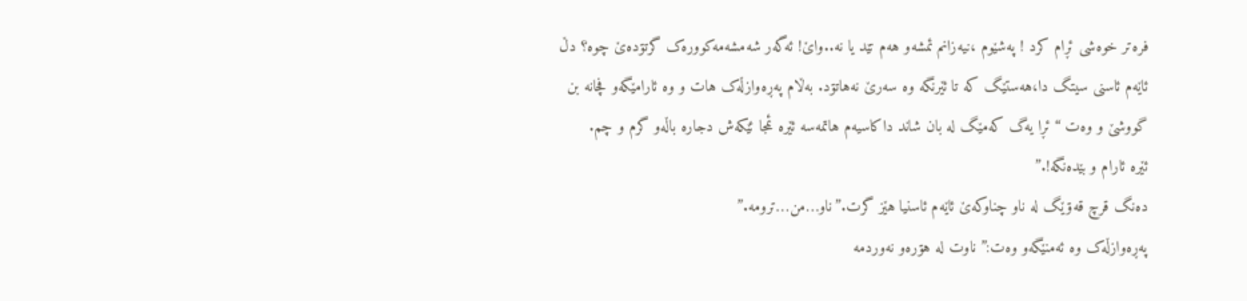فرەتر خوەشی ئڕام کرد ! پەشێوم ،نیەزانم ئمشەو هەم تێد یا نە..واێ! ئەگەر شەمشەمەکوورەک گرتۊدەێ چوە؟ دڵ ئاێەم ئاسنی سیتگ دا،هەستێگ کە تا ئێرنگە وە سەرێ نەهاتۊد. بەڵام پەڕەوازڵەک هات و وە ئارامێگەو فچانە بن گووشێ و وەت “ئڕا یەگ کەمێگ لە بان شاند داکاسیەم هاتمەسە ئێرە ئمجا ئێکەش دجارە باڵەو گرم و چم.
ئێرە ئارام و بێدەنگە!.”
دەنگ قرچ قەۊێگ لە ناو چناوکەێ ئاێەم ئاسنیا هێز گرت.”ناو…من…ترومە.”
پەڕەوازڵەک وە ئەمنێگەو وەت:”ناوت لە هۊرەو نەوردمە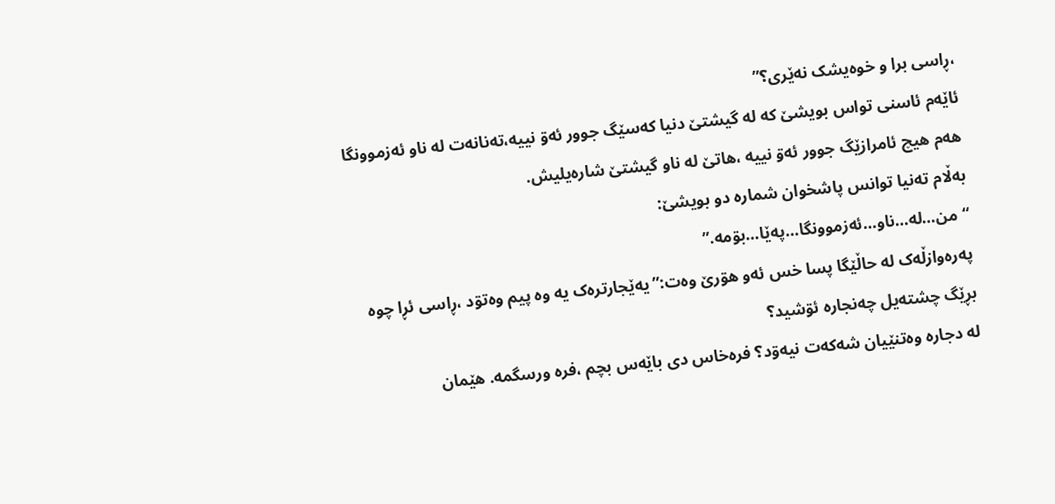،ڕاسی برا و خوەیشک نەێری؟”
ئاێەم ئاسنی تواس بویشێ کە لە گیشتێ دنیا کەسێگ جوور ئەۊ نییە،تەنانەت لە ناو ئەزموونگا هەم هیچ ئامرازێگ جوور ئەۊ نییە ،هاتێ لە ناو گیشتێ شارەیلیش.
بەڵام تەنیا توانس پاشخوان شمارە دو بویشێ:
“من…لە…ناو…ئەزموونگا…پەێا…بۊمە.”
پەرەوازڵەک لە حاڵێگا پسا خس ئەو هۊرێ وەت:”یەێجارترەک یە وە پیم وەتۊد ،ڕاسی ئڕا چوە بڕێگ چشتەیل چەنجارە ئۊشید؟
لە دجارە وەتنێیان شەکەت نیەۊد؟ فرەخاس دی باێەس بچم ،فرە ورسگمە. هێمان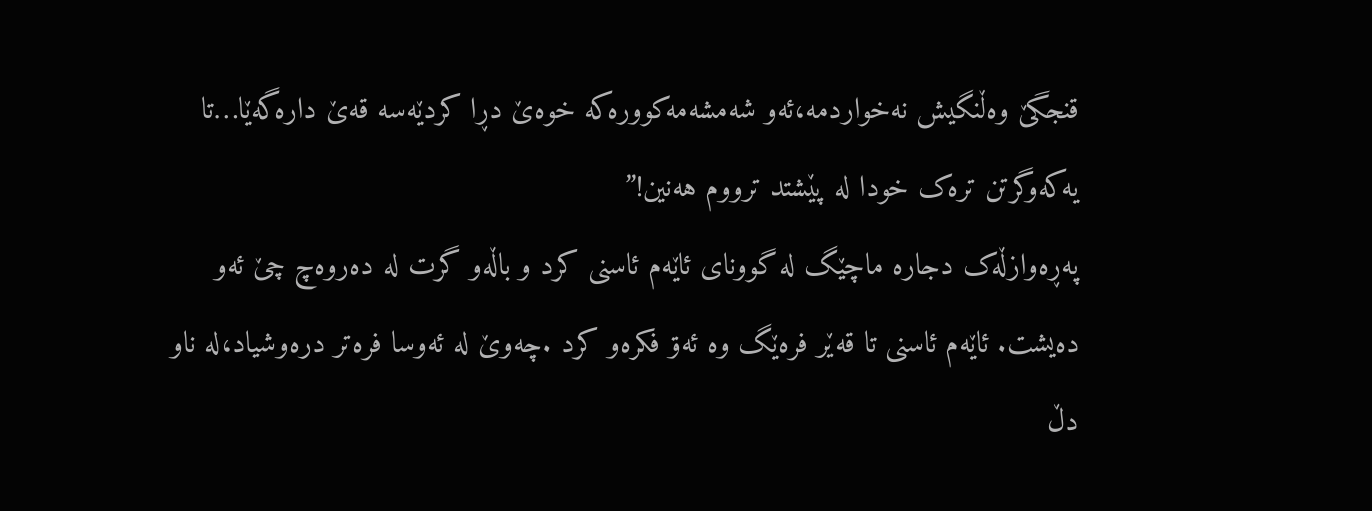قنجگێ وەڵنگیش نەخواردمە،ئەو شەمشەمەکوورەکە خوەێ دڕا کردێەسە قەێ دارەگەێا…تا یەکەوگرتن ترەک خودا لە پێشتد ترووم هەنین!”
پەڕەوازڵەک دجارە ماچێگ لە گوونای ئاێەم ئاسنی کرد و باڵەو گرت لە دەروەچ چێ ئەو دەیشت. ئاێەم ئاسنی تا قەێر فرەێگ وە ئەۊ فکرەو کرد .چەوێ لە ئەوسا فرەتر درەوشیاد،لە ناو دڵ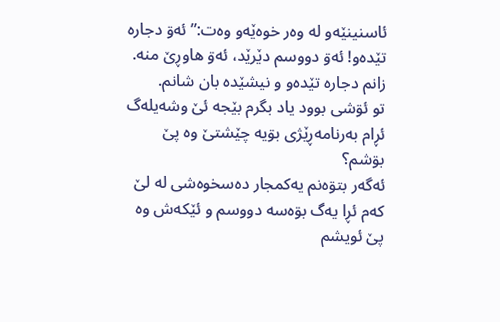ئاسنینێەو لە وەر خوەێەو وەت:” ئەۊ دجارە تێدەو! ئەۊ دووسم دێرێد، ئەۊ هاوڕێ منە. زانم دجارە تێدەو و نیشێدە بان شانم.
تو ئۊشی بوود یاد بگرم بێجە ئێ وشەیلەگ ئڕام بەرنامەڕێژی بۊیە چێشتێ وە پێ بۊشم؟
ئەگەر بتۊەنم یەکمجار دەسخوەشی لە لێ کەم ئڕا یەگ بۊەسە دووسم و ئێکەش وە پێ ئویشم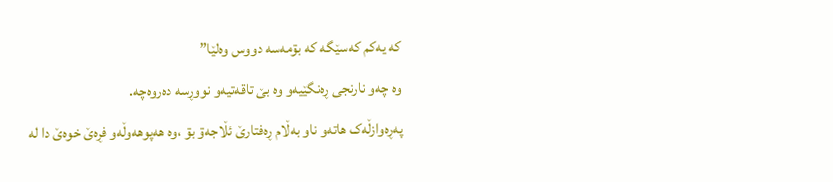کە یەکم کەسێگە کە بۊمەسە دووس وەلێا”
وە چەو نارنجی ڕەنگێیەو وە بێ تاقەتیەو نووڕسە دەروەچە.
پەڕەوازڵەک هاتەو ناو بەڵام ڕەفتارێ ئڵاجەۊ بۊ ،وە هەپوهەوڵەو فڕەێ خوەێ دا لە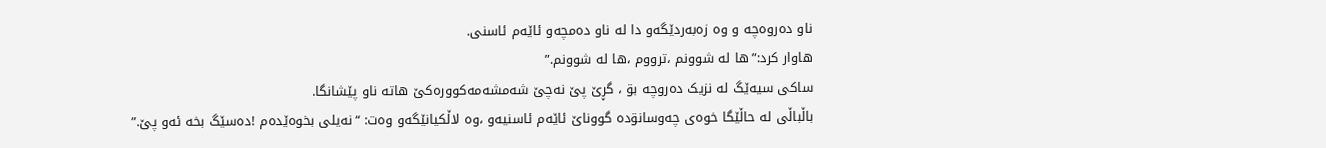ناو دەروەچە و وە زەبەردێگەو دا لە ناو دەمچەو ئاێەم ئاسنی.
هاوار کرد:”ها لە شوونم ،ترووم ،ها لە شوونم.”
ساکی سیەێگ لە نزیک دەروچە بۊ ، گڕێ پێ نەچێ شەمشەمەکوورەکێ هاتە ناو پێشانگا.
باڵباڵی لە حاڵێگا خوەی چەوسانۊدە گووناێ ئاێەم ئاسنیەو ،وە لاڵکیانێگەو وەت: “نەیلی بخوەێدەم !دەسێگ بخە ئەو پێ.”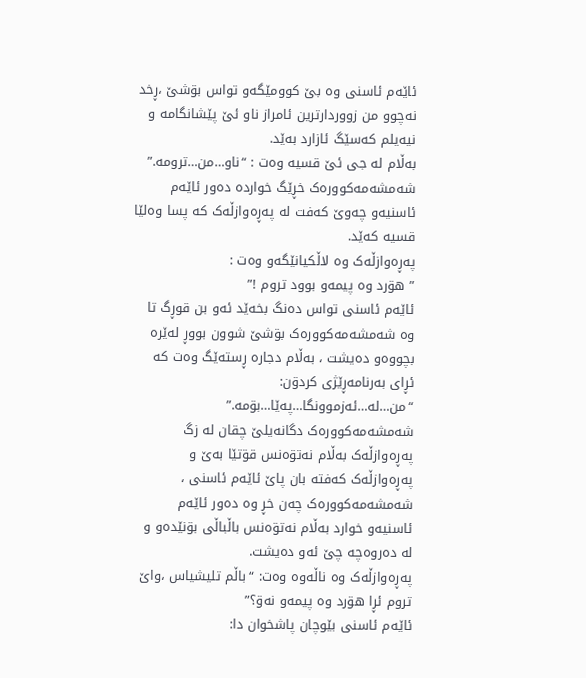ئاێەم ئاسنی وە بێ کوومێگەو تواس بۊشێ ،ڕخد نەچوو من زووردارترین ئامراز ناو ئێ پێشانگامە و نیەیلم کەسێگ ئازارد بەێد.
بەڵام لە جی ئێ قسیە وەت : “ناو…من…ترومە.”
شەمشەمەکوورەک خڕێگ خواردە دەور ئاێەم ئاسنیەو چەوێ کەفت لە پەڕەوازڵەک کە پسا وەلێا قسیە کەێد.
پەڕەوازڵەک وە لاڵکیانێگەو وەت :
” هۊرد وە پیمەو بوود تروم !”
ئاێەم ئاسنی تواس دەنگ بخەێد ئەو بن قوڕگ تا وە شەمشەمەکوورەک بۊشێ شوون بووڕ لەێرە بچووەو دەیشت ، بەڵام دجارە ڕستەێگ وەت کە ئڕای بەرنامەڕێژی کردۊن:
“من…لە…ئەزموونگا…پەێا…بۊمە.”
شەمشەمەکوورەک دگانەیلێ چقان لە زگ پەڕەوازڵەک بەڵام نەتۊەنس قۊتێا بەێ و پەڕەوازڵەک کەفتە بان پاێ ئاێەم ئاسنی ، شەمشەمەکوورەک چەن خڕ وە دەور ئاێەم ئاسنیەو خوارد بەڵام نەتۊەنس باڵباڵی بۊنێدەو و لە دەروەچە چێ ئەو دەیشت.
پەڕەوازڵەک وە ناڵەوە وەت: “باڵم تلیشیاس ،واێ تروم ئڕا هۊرد وە پیمەو نەۊ؟”
ئاێەم ئاسنی بێوچان پاشخوان دا: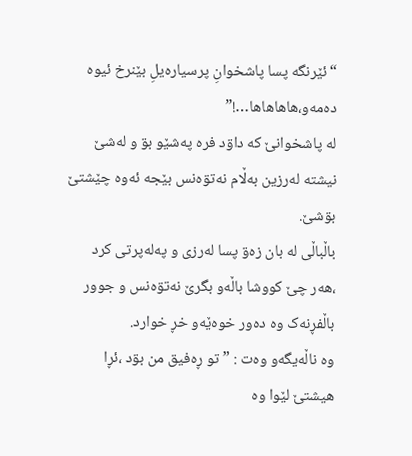“ئێرنگە پسا پاشخوانِ پرسیارەیلِ بێنرخ ئیوە دەمەو،هاهاهاها…!”
لە پاشخوانێ کە داۊد فرە پەشێو بۊ و لەشێ نیشتە لەرزین بەڵام نەتۊەنس بێجە ئەوە چێشتێ بۊشێ.
باڵباڵی لە بان زەۊ پسا لەرزی و پەلەپرتی کرد ،هەر چێ کووشا باڵەو بگرێ نەتۊەنس و جوور باڵفڕنەک وە دەور خوەێەو خڕ خوارد.
وە ناڵەیگەو وەت : ” تو ڕەفیق من بۊد ،ئڕا هیشتێ لێوا وە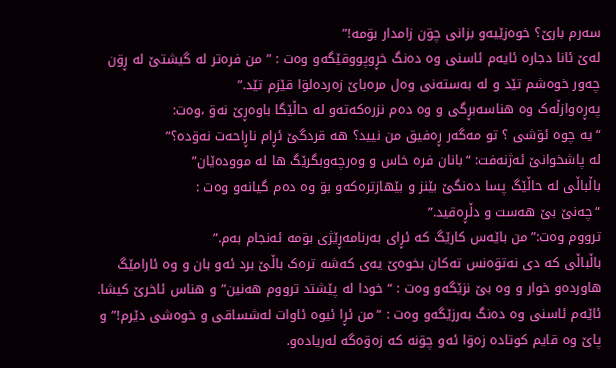سەرم بارێ؟ خوەزێیەو بزانی چۊن زامدار بۊمە!”
لەێ ئانا دجارە ئایەم ئاسنی وە دەنگ خڕوپووقێگەو وەت : ” من فرەتر لە گیشتێ لە ڕۊن چەور خوەشم تێد و لە بەستەنی وەل مرەباێ زەردەلۊا قێزم تێد.”
پەڕەوازڵەک وە هناسەبڕگی و وە دەم نزرەکەتەو لە حاڵێگا باوەڕێ نەۊ ،وەت:
“یە چوە ئۊشی ؟ تو مەگەر ڕەفیق من نیید؟ هە قردگێ ئڕام ناڕاحەت نەۊدە؟”
لە پاشخوانێ ئەژنەفت: “بانان فرە خاس و وەرچەوبگرێگ ها لە موودەێان”
باڵباڵی لە حاڵێگ پسا دەنگێ بێنز و بێهازترەکەو بۊ وە دەم گیانەو وەت :
“چەنێ بێ هەست و دڵڕەقید.”
ترووم وەت:”من باێەس کارێگ کە ئڕای بەرنامەڕێژی بۊمە ئەنجام بەم.”
باڵباڵی کە دی نەتۊەنس تەکان بخوەێ یەی کەشە ترەک باڵێ برد ئەو بان و وە ئارامێگ هاوردەو خوار و وە بێ نزێگەو وەت : “خودا لە پێشتد ترووم هەنین” و هناس ئاخرێ کیشا.
ئاێەم ئاسنی وە دەنگ بەرزێگەو وەت : “من ئڕا ئیوە ئاوات لەشساقی و خوەشی دێرم!” و پاێ وە قایم کوتادە زەۊا ئەو چۊنە کە زەۊەگە لەریادەو.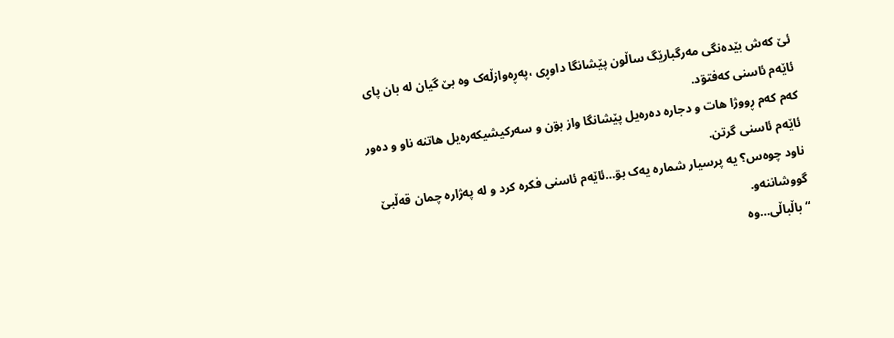ئێ کەش بێدەنگی مەرگبارێگ ساڵون پێشانگا داوڕی ،پەڕەوازڵەک وە بێ گیان لە بان پای ئاێەم ئاسنی کەفتۊد.
کەم کەم ڕووژا هات و دجارە دەرەیل پێشانگا واز بۊن و سەرکیشیکەرەیل هاتنە ناو و دەور ئاێەم ئاسنی گرتن.
ناود چوەس؟ یە پرسیار شمارە یەک بۊ…ئاێەم ئاسنی فکرە کرد و لە پەژارە چمان قەڵبێ گووشاننەو.
“باڵباڵی…وە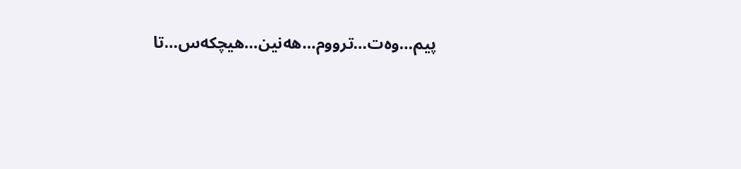پیم…وەت…ترووم…هەنین…هیچکەس…تا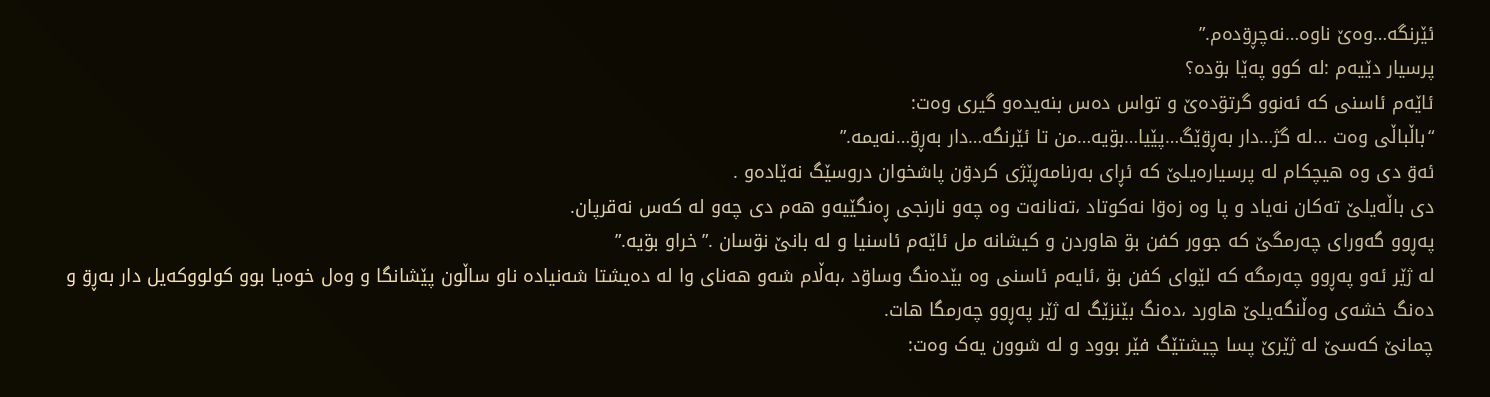ئێرنگە…وەێ ناوە…نەچڕۊدەم.”
پرسیار دێیەم :لە کوو پەێا بۊدە؟
ئاێەم ئاسنی کە ئەنوو گرتۊدەێ و تواس دەس بنەیدەو گیری وەت:
“باڵباڵی وەت …لە گژ…دار بەڕۊێگ…پێیا…بۊیە…من تا ئێرنگە…دار بەڕۊ…نەیمە.”
ئەۊ دی وە هیچکام لە پرسیارەیلێ کە ئڕای بەرنامەڕێژی کردۊن پاشخوان دروسێگ نەێادەو .
دی باڵەیلێ تەکان نەیاد و پا وە زەۊا نەکوتاد ،تەنانەت وە چەو نارنجی ڕەنگێیەو هەم دی چەو لە کەس نەقرپان.
پەڕوو گەورای چەرمگێ کە جوور کفن بۊ هاوردن و کیشانە مل ئاێەم ئاسنیا و لە بانێ نۊسان .”خراو بۊیە.”
لە ژێر ئەو پەڕوو چەرمگە کە لێوای کفن بۊ ،ئایەم ئاسنی وە بێدەنگ وساۊد ،بەڵام شەو هەنای وا لە دەیشتا شەنیادە ناو ساڵون پێشانگا و وەل خوەیا بوو کولووکەیل دار بەڕۊ و دەنگ خشەی وەڵنگەیلێ هاورد ،دەنگ بێنزێگ لە ژێر پەڕوو چەرمگا هات.
چمانێ کەسێ لە ژێرێ پسا چیشتێگ فێر بوود و لە شوون یەک وەت: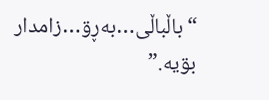“باڵباڵی…بەڕۊ…زامدار بۊیە.”